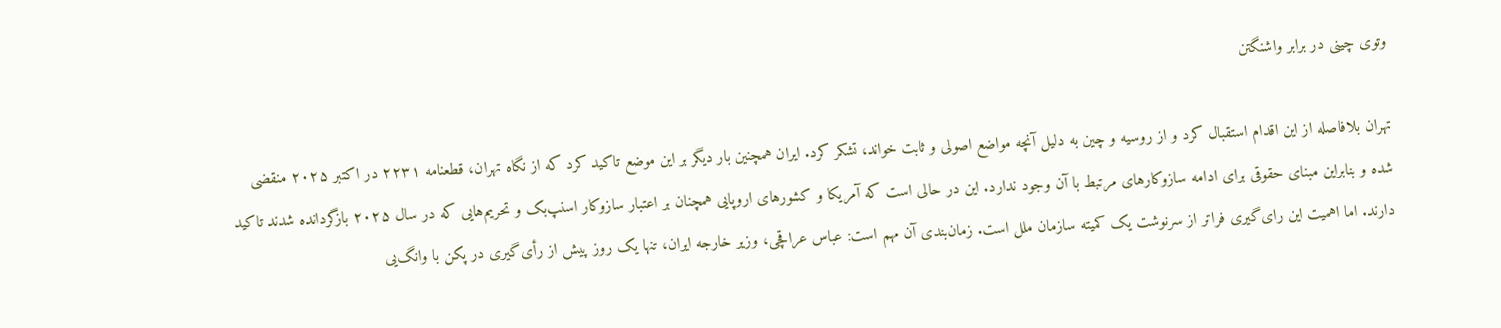وتوی چینی در برابر واشنگتن

تهران بلافاصله از این اقدام استقبال کرد و از روسیه و چین به دلیل آنچه مواضع اصولی و ثابت خواند، تشکر کرد. ایران همچنین بار دیگر بر این موضع تاکید کرد که از نگاه تهران، قطعنامه ۲۲۳۱ در اکتبر ۲۰۲۵ منقضی شده و بنابراین مبنای حقوقی برای ادامه سازوکارهای مرتبط با آن وجود ندارد. این در حالی است که آمریکا و کشورهای اروپایی همچنان بر اعتبار سازوکار اسنپ‌بک و تحریم‌هایی که در سال ۲۰۲۵ بازگردانده شدند تاکید دارند. اما اهمیت این رای‌گیری فراتر از سرنوشت یک کمیته سازمان ملل است. زمان‌بندی آن مهم است: عباس عراقچی، وزیر خارجه ایران، تنها یک روز پیش از رأی‌گیری در پکن با وانگ‌یی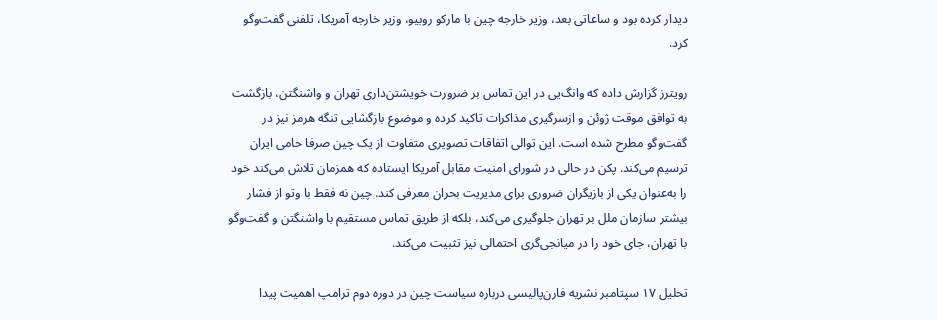دیدار کرده بود و ساعاتی بعد، وزیر خارجه چین با مارکو روبیو، وزیر خارجه آمریکا، تلفنی گفت‌وگو کرد.

رویترز گزارش داده که وانگ‌یی در این تماس بر ضرورت خویشتن‌داری تهران و واشنگتن، بازگشت به توافق موقت ژوئن و ازسرگیری مذاکرات تاکید کرده و موضوع بازگشایی تنگه هرمز نیز در گفت‌وگو مطرح شده است. این توالی اتفاقات تصویری متفاوت از یک چین صرفا حامی ایران ترسیم می‌کند. پکن در حالی در شورای امنیت مقابل آمریکا ایستاده که همزمان تلاش می‌کند خود را به‌عنوان یکی از بازیگران ضروری برای مدیریت بحران معرفی کند. چین نه فقط با وتو از فشار بیشتر سازمان ملل بر تهران جلوگیری می‌کند، بلکه از طریق تماس مستقیم با واشنگتن و گفت‌وگو با تهران، جای خود را در میانجی‌گری احتمالی نیز تثبیت می‌کند.

تحلیل ۱۷ سپتامبر نشریه فارن‌پالیسی درباره سیاست چین در دوره دوم ترامپ اهمیت پیدا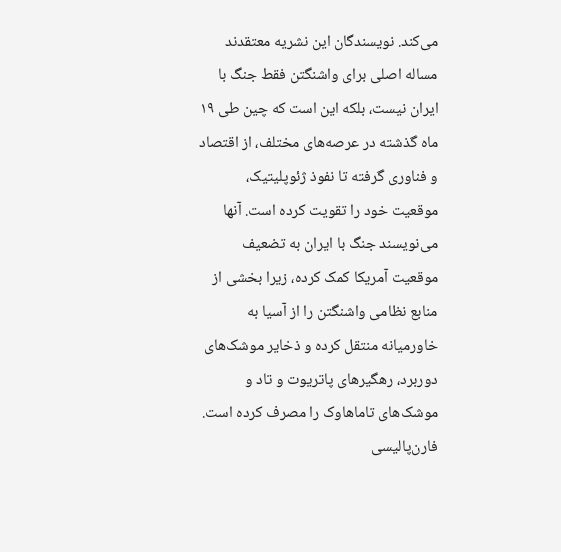می‌کند. نویسندگان این نشریه معتقدند مساله اصلی برای واشنگتن فقط جنگ با ایران نیست، بلکه این است که چین طی ۱۹ ماه گذشته در عرصه‌های مختلف، از اقتصاد و فناوری گرفته تا نفوذ ژئوپلیتیک، موقعیت خود را تقویت کرده است. آنها می‌نویسند جنگ با ایران به تضعیف موقعیت آمریکا کمک کرده، زیرا بخشی از منابع نظامی واشنگتن را از آسیا به خاورمیانه منتقل کرده و ذخایر موشک‌های دوربرد، رهگیرهای پاتریوت و تاد و موشک‌های تاماهاوک را مصرف کرده است. فارن‌پالیسی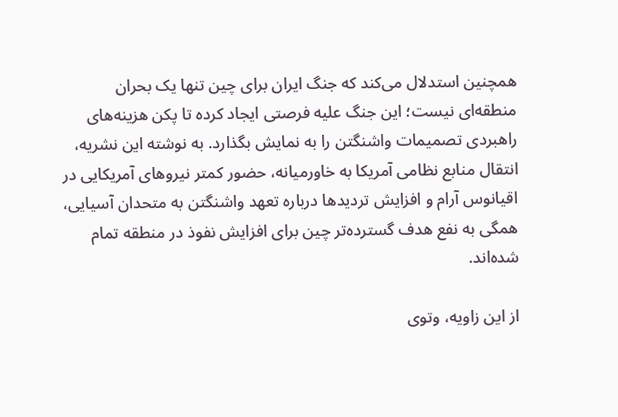همچنین استدلال می‌کند که جنگ ایران برای چین تنها یک بحران منطقه‌ای نیست؛ این جنگ علیه فرصتی ایجاد کرده تا پکن هزینه‌های راهبردی تصمیمات واشنگتن را به نمایش بگذارد. به نوشته این نشریه، انتقال منابع نظامی آمریکا به خاورمیانه، حضور کمتر نیروهای آمریکایی در اقیانوس آرام و افزایش تردیدها درباره تعهد واشنگتن به متحدان آسیایی، همگی به نفع هدف گسترده‌تر چین برای افزایش نفوذ در منطقه تمام شده‌اند.

از این زاویه، وتوی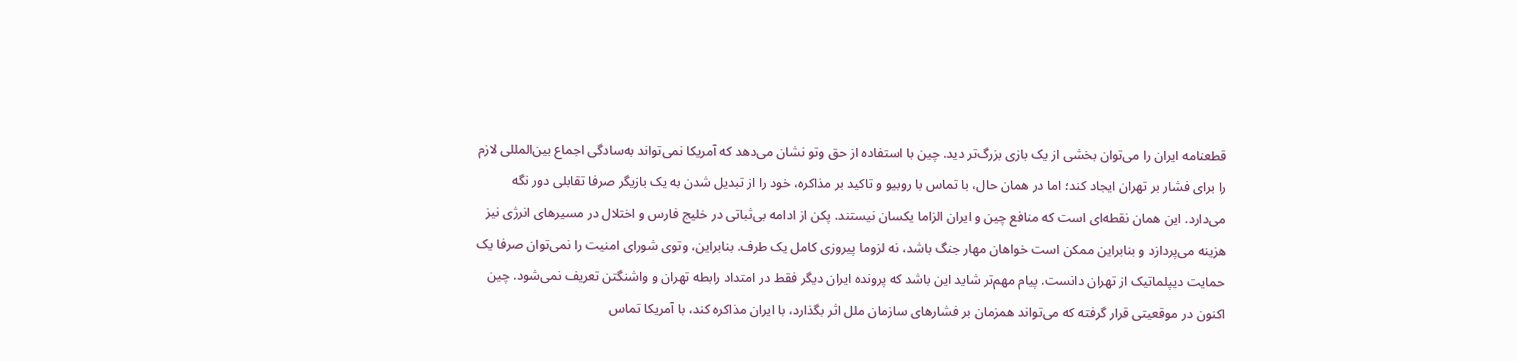قطعنامه ایران را می‌توان بخشی از یک بازی بزرگ‌تر دید. چین با استفاده از حق وتو نشان می‌دهد که آمریکا نمی‌تواند به‌سادگی اجماع بین‌المللی لازم  را برای فشار بر تهران ایجاد کند؛ اما در همان حال، با تماس با روبیو و تاکید بر مذاکره، خود را از تبدیل شدن به یک بازیگر صرفا تقابلی دور نگه می‌دارد. این همان نقطه‌ای است که منافع چین و ایران الزاما یکسان نیستند. پکن از ادامه بی‌ثباتی در خلیج فارس و اختلال در مسیرهای انرژی نیز هزینه می‌پردازد و بنابراین ممکن است خواهان مهار جنگ باشد، نه لزوما پیروزی کامل یک طرف. بنابراین، وتوی شورای امنیت را نمی‌توان صرفا یک حمایت دیپلماتیک از تهران دانست. پیام مهم‌تر شاید این باشد که پرونده ایران دیگر فقط در امتداد رابطه تهران و واشنگتن تعریف نمی‌شود. چین اکنون در موقعیتی قرار گرفته که می‌تواند همزمان‌ بر فشارهای سازمان ملل اثر بگذارد، با ایران مذاکره کند، با آمریکا تماس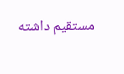مستقیم داشته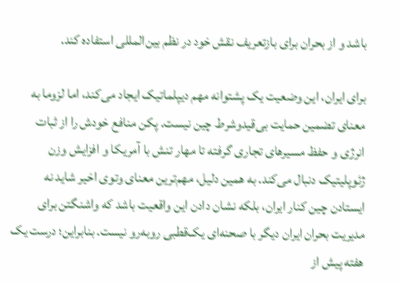باشد و از بحران برای بازتعریف نقش خود در نظم بین‌المللی استفاده کند.

برای ایران، این وضعیت یک پشتوانه مهم دیپلماتیک ایجاد می‌کند، اما لزوما به معنای تضمین حمایت بی‌قیدوشرط چین نیست. پکن منافع خودش را از ثبات انرژی و حفظ مسیرهای تجاری گرفته تا مهار تنش با آمریکا و افزایش وزن ژئوپلیتیک دنبال می‌کند. به همین دلیل، مهم‌ترین معنای وتوی اخیر شاید نه ایستادن چین کنار ایران، بلکه نشان دادن این واقعیت باشد که واشنگتن برای مدیریت بحران ایران دیگر با صحنه‌ای یک‌قطبی روبه‌رو نیست. بنابراین؛ درست یک هفته پیش از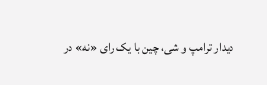دیدار ترامپ و شی، چین با یک رای «نه» در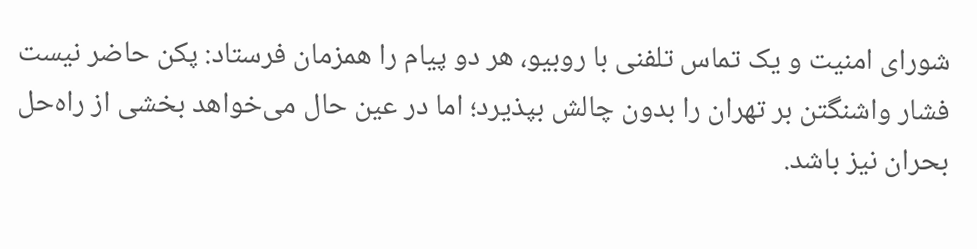شورای امنیت و یک تماس تلفنی با روبیو، هر دو پیام را همزمان فرستاد: پکن حاضر نیست فشار واشنگتن بر تهران را بدون چالش بپذیرد؛ اما در عین حال می‌خواهد بخشی از راه‌حل بحران نیز باشد.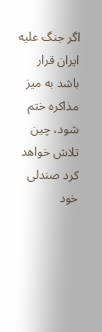اگر جنگ علیه ایران قرار باشد به میز مذاکره ختم شود، چین تلاش خواهد کرد صندلی خود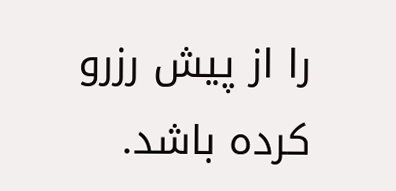را از پیش رزرو کرده باشد.